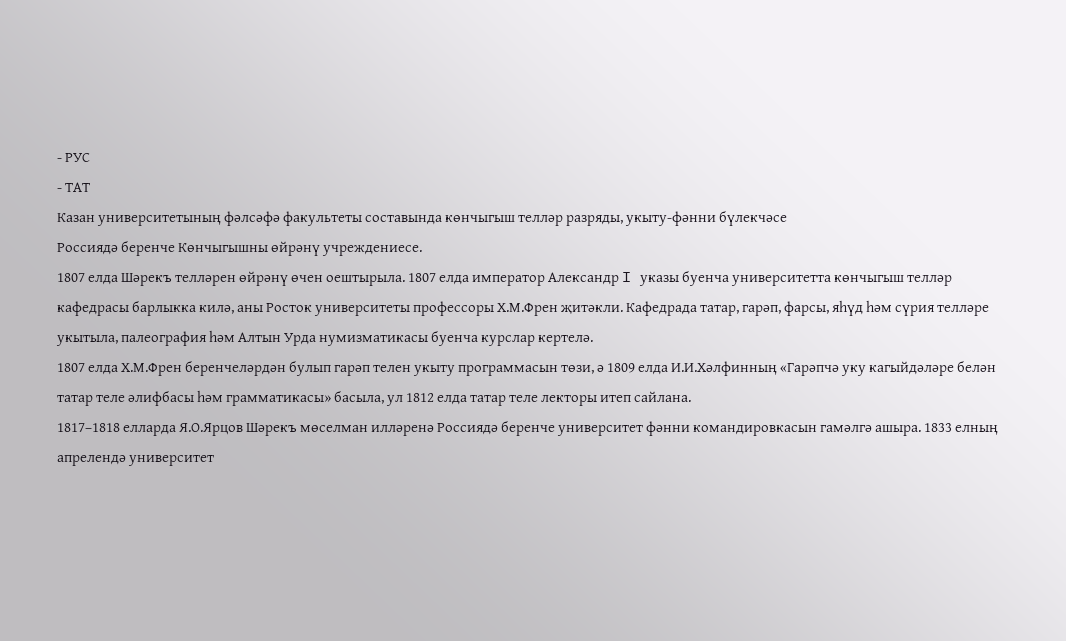- РУС
- ТАТ
Казан университетының фәлсәфә факультеты составында көнчыгыш телләр разряды, укыту-фәнни бүлекчәсе
Россиядә беренче Көнчыгышны өйрәнү учреждениесе.
1807 елда Шәрекъ телләрен өйрәнү өчен оештырыла. 1807 елда император Александр I указы буенча университетта көнчыгыш телләр кафедрасы барлыкка килә, аны Росток университеты профессоры Х.М.Френ җитәкли. Кафедрада татар, гарәп, фарсы, яһүд һәм сүрия телләре укытыла, палеография һәм Алтын Урда нумизматикасы буенча курслар кертелә.
1807 елда Х.М.Френ беренчеләрдән булып гарәп телен укыту программасын төзи, ә 1809 елда И.И.Хәлфинның «Гарәпчә уку кагыйдәләре белән татар теле әлифбасы һәм грамматикасы» басыла, ул 1812 елда татар теле лекторы итеп сайлана.
1817–1818 елларда Я.О.Ярцов Шәрекъ мөселман илләренә Россиядә беренче университет фәнни командировкасын гамәлгә ашыра. 1833 елның апрелендә университет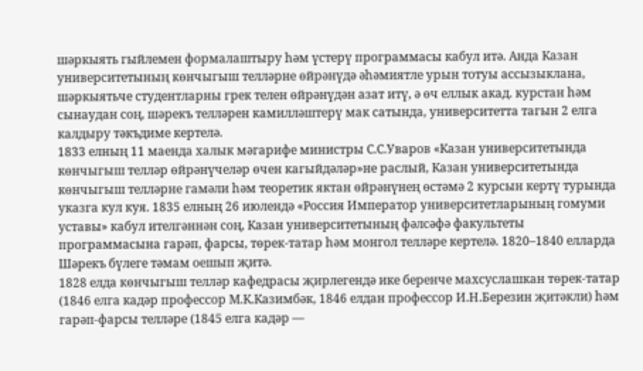шәркыять гыйлемен формалаштыру һәм үстерү программасы кабул итә. Анда Казан университетының көнчыгыш телләрне өйрәнүдә әһәмиятле урын тотуы ассызыклана, шәркыятьче студентларны грек телен өйрәнүдән азат итү, ә өч еллык акад. курстан һәм сынаудан соң, шәрекъ телләрен камилләштерү мак сатында, университетта тагын 2 елга калдыру тәкъдиме кертелә.
1833 елның 11 маенда халык мәгарифе министры С.С.Уваров «Казан университетында көнчыгыш телләр өйрәнүчеләр өчен кагыйдәләр»не раслый, Казан университетында көнчыгыш телләрне гамәли һәм теоретик яктан өйрәнүнең өстәмә 2 курсын кертү турында указга кул куя. 1835 елның 26 июлендә «Россия Император университетларының гомуми уставы» кабул ителгәннән соң, Казан университетының фәлсәфә факультеты программасына гарәп, фарсы, төрек-татар һәм монгол телләре кертелә. 1820–1840 елларда Шәрекъ бүлеге тәмам оешып җитә.
1828 елда көнчыгыш телләр кафедрасы җирлегендә ике беренче махсуслашкан төрек-татар (1846 елга кадәр профессор М.К.Казимбәк, 1846 елдан профессор И.Н.Березин җитәкли) һәм гарәп-фарсы телләре (1845 елга кадәр —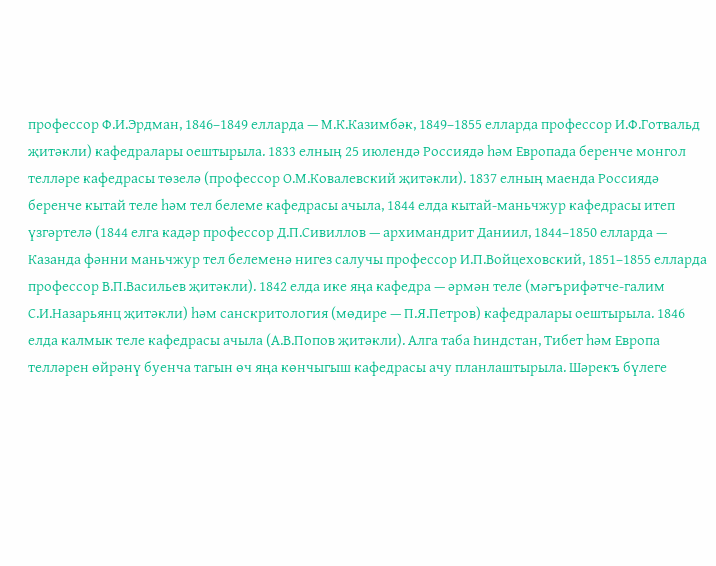профессор Ф.И.Эрдман, 1846–1849 елларда — М.К.Казимбәк, 1849–1855 елларда профессор И.Ф.Готвальд җитәкли) кафедралары оештырыла. 1833 елның 25 июлендә Россиядә һәм Европада беренче монгол телләре кафедрасы төзелә (профессор О.М.Ковалевский җитәкли). 1837 елның маенда Россиядә беренче кытай теле һәм тел белеме кафедрасы ачыла, 1844 елда кытай-маньчжур кафедрасы итеп үзгәртелә (1844 елга кадәр профессор Д.П.Сивиллов — архимандрит Даниил, 1844–1850 елларда — Казанда фәнни маньчжур тел белеменә нигез салучы профессор И.П.Войцеховский, 1851–1855 елларда профессор В.П.Васильев җитәкли). 1842 елда ике яңа кафедра — әрмән теле (мәгърифәтче-галим С.И.Назарьянц җитәкли) һәм санскритология (мөдире — П.Я.Петров) кафедралары оештырыла. 1846 елда калмык теле кафедрасы ачыла (А.В.Попов җитәкли). Алга таба Һиндстан, Тибет һәм Европа телләрен өйрәнү буенча тагын өч яңа көнчыгыш кафедрасы ачу планлаштырыла. Шәрекъ бүлеге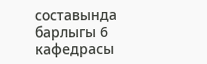составында барлыгы 6 кафедрасы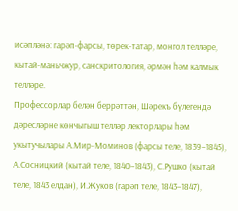исәпләнә: гарәп-фарсы, төрек-татар, монгол телләре, кытай-маньчжур, санскритология, әрмән һәм калмык телләре.
Профессорлар белән беррәттән, Шәрекъ бүлегендә дәресләрне көнчыгыш телләр лекторлары һәм укытучылары А.Мир-Моминов (фарсы теле, 1839–1845), А.Сосницкий (кытай теле, 1840–1843), С.Рушко (кытай теле, 1843 елдан), И.Жуков (гарәп теле, 1843–1847),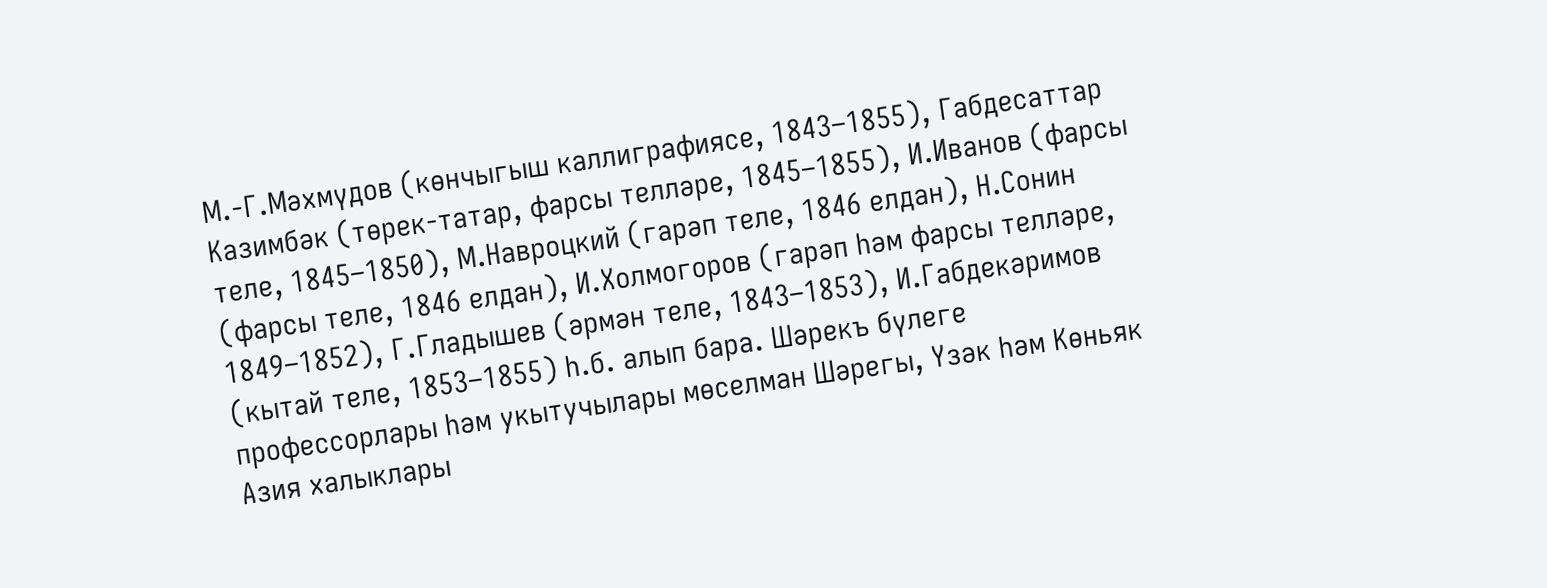М.-Г.Мәхмүдов (көнчыгыш каллиграфиясе, 1843–1855), Габдесаттар Казимбәк (төрек-татар, фарсы телләре, 1845–1855), И.Иванов (фарсы теле, 1845–1850), М.Навроцкий (гарәп теле, 1846 елдан), Н.Сонин (фарсы теле, 1846 елдан), И.Холмогоров (гарәп һәм фарсы телләре, 1849–1852), Г.Гладышев (әрмән теле, 1843–1853), И.Габдекәримов (кытай теле, 1853–1855) һ.б. алып бара. Шәрекъ бүлеге профессорлары һәм укытучылары мөселман Шәрегы, Үзәк һәм Көньяк Азия халыклары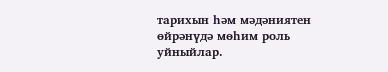тарихын һәм мәдәниятен өйрәнүдә мөһим роль уйныйлар.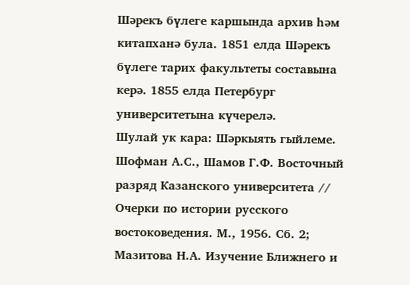Шәрекъ бүлеге каршында архив һәм китапханә була. 1851 елда Шәрекъ бүлеге тарих факультеты составына керә. 1855 елда Петербург университетына күчерелә.
Шулай ук кара: Шәркыять гыйлеме.
Шофман А.С., Шамов Г.Ф. Восточный разряд Казанского университета // Очерки по истории русского востоковедения. М., 1956. Сб. 2;
Мазитова Н.А. Изучение Ближнего и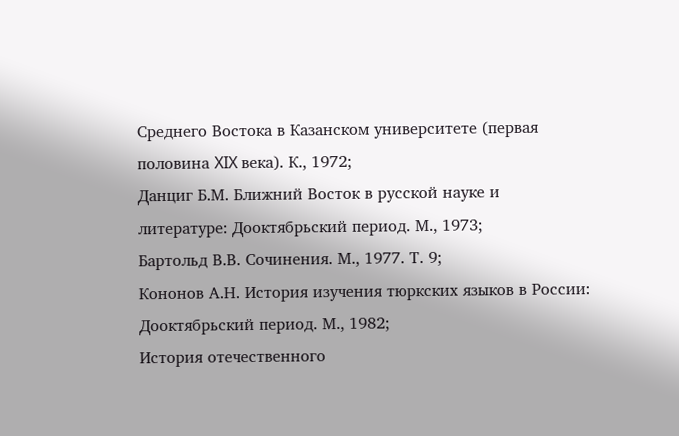Среднего Востока в Казанском университете (первая половина XIX века). К., 1972;
Данциг Б.М. Ближний Восток в русской науке и литературе: Дооктябрьский период. М., 1973;
Бартольд В.В. Сочинения. М., 1977. Т. 9;
Кононов А.Н. История изучения тюркских языков в России: Дооктябрьский период. М., 1982;
История отечественного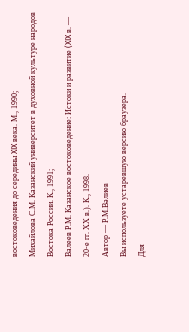востоковедения до середины XIX века. М., 1990;
Михайлова С.М. Казанский университет в духовной культуре народов Востока России. К., 1991;
Валеев Р.М. Казанское востоковедение: Истоки и развитие (XIX в. — 20-е гг. ХХ в.). К., 1998.
Автор — Р.М.Вәлиев
Вы используете устаревшую версию браузера.
Для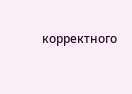корректного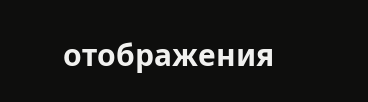отображения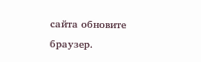сайта обновите браузер.